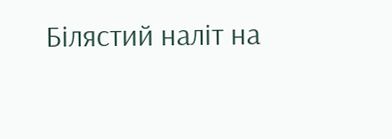Білястий наліт на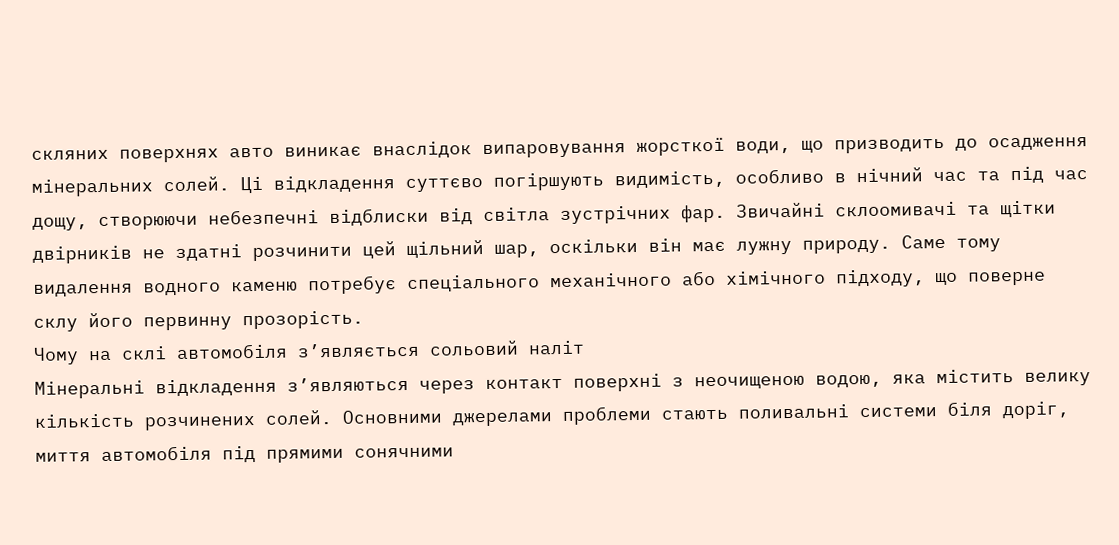скляних поверхнях авто виникає внаслідок випаровування жорсткої води, що призводить до осадження мінеральних солей. Ці відкладення суттєво погіршують видимість, особливо в нічний час та під час дощу, створюючи небезпечні відблиски від світла зустрічних фар. Звичайні склоомивачі та щітки двірників не здатні розчинити цей щільний шар, оскільки він має лужну природу. Саме тому видалення водного каменю потребує спеціального механічного або хімічного підходу, що поверне склу його первинну прозорість.
Чому на склі автомобіля з’являється сольовий наліт
Мінеральні відкладення з’являються через контакт поверхні з неочищеною водою, яка містить велику кількість розчинених солей. Основними джерелами проблеми стають поливальні системи біля доріг, миття автомобіля під прямими сонячними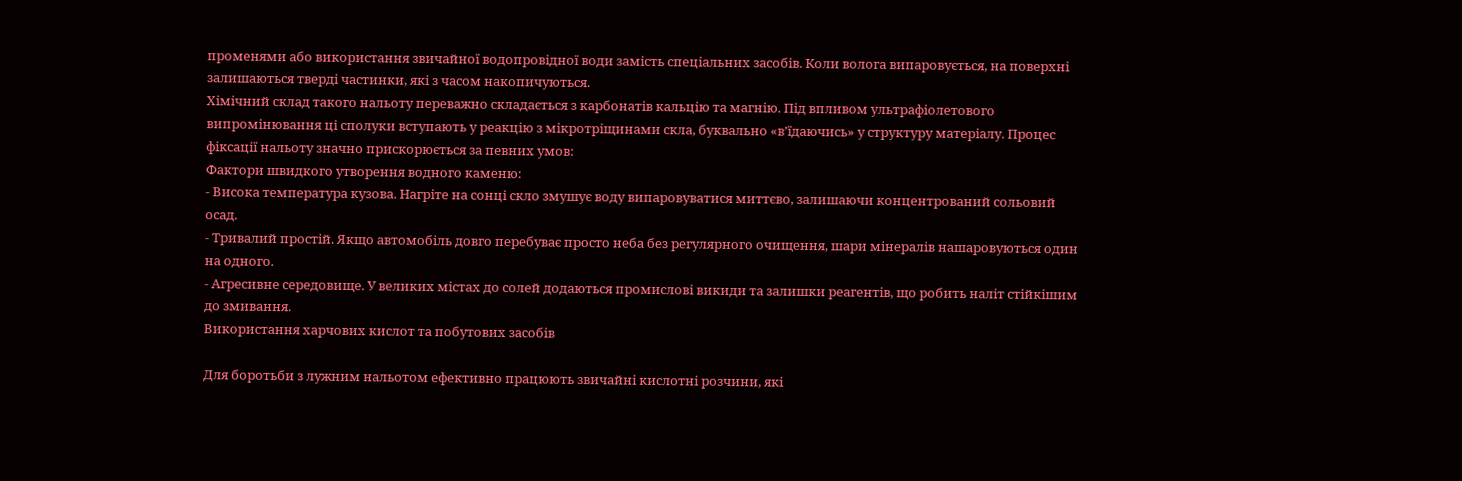променями або використання звичайної водопровідної води замість спеціальних засобів. Коли волога випаровується, на поверхні залишаються тверді частинки, які з часом накопичуються.
Хімічний склад такого нальоту переважно складається з карбонатів кальцію та магнію. Під впливом ультрафіолетового випромінювання ці сполуки вступають у реакцію з мікротріщинами скла, буквально «в’їдаючись» у структуру матеріалу. Процес фіксації нальоту значно прискорюється за певних умов:
Фактори швидкого утворення водного каменю:
- Висока температура кузова. Нагріте на сонці скло змушує воду випаровуватися миттєво, залишаючи концентрований сольовий осад.
- Тривалий простій. Якщо автомобіль довго перебуває просто неба без регулярного очищення, шари мінералів нашаровуються один на одного.
- Агресивне середовище. У великих містах до солей додаються промислові викиди та залишки реагентів, що робить наліт стійкішим до змивання.
Використання харчових кислот та побутових засобів

Для боротьби з лужним нальотом ефективно працюють звичайні кислотні розчини, які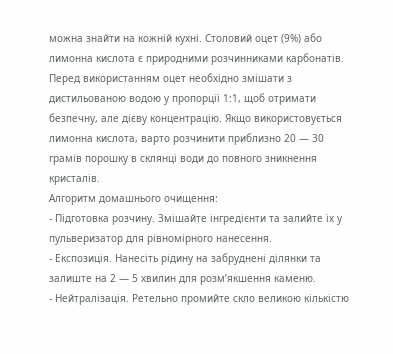можна знайти на кожній кухні. Столовий оцет (9%) або лимонна кислота є природними розчинниками карбонатів. Перед використанням оцет необхідно змішати з дистильованою водою у пропорції 1:1, щоб отримати безпечну, але дієву концентрацію. Якщо використовується лимонна кислота, варто розчинити приблизно 20 — 30 грамів порошку в склянці води до повного зникнення кристалів.
Алгоритм домашнього очищення:
- Підготовка розчину. Змішайте інгредієнти та залийте їх у пульверизатор для рівномірного нанесення.
- Експозиція. Нанесіть рідину на забруднені ділянки та залиште на 2 — 5 хвилин для розм’якшення каменю.
- Нейтралізація. Ретельно промийте скло великою кількістю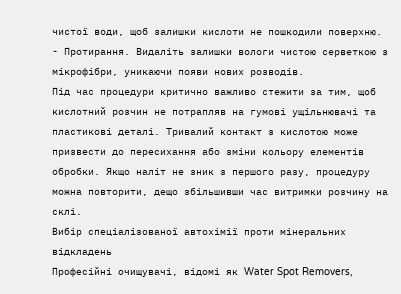чистої води, щоб залишки кислоти не пошкодили поверхню.
- Протирання. Видаліть залишки вологи чистою серветкою з мікрофібри, уникаючи появи нових розводів.
Під час процедури критично важливо стежити за тим, щоб кислотний розчин не потрапляв на гумові ущільнювачі та пластикові деталі. Тривалий контакт з кислотою може призвести до пересихання або зміни кольору елементів обробки. Якщо наліт не зник з першого разу, процедуру можна повторити, дещо збільшивши час витримки розчину на склі.
Вибір спеціалізованої автохімії проти мінеральних відкладень
Професійні очищувачі, відомі як Water Spot Removers,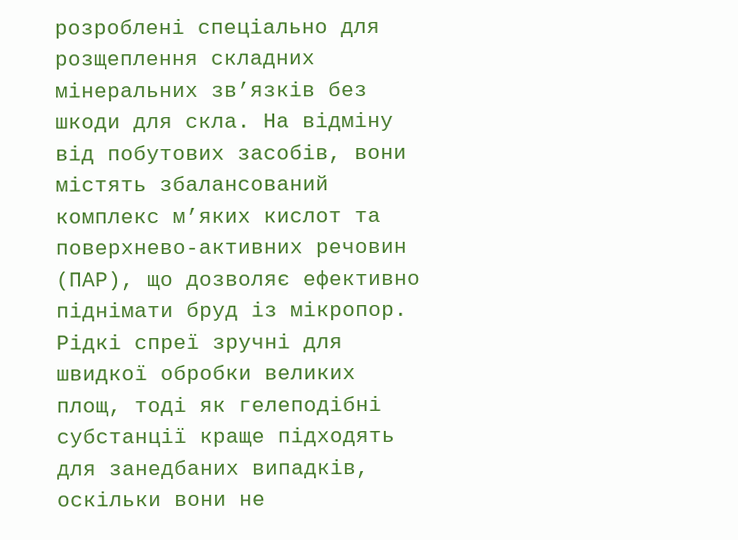розроблені спеціально для розщеплення складних мінеральних зв’язків без шкоди для скла. На відміну від побутових засобів, вони містять збалансований комплекс м’яких кислот та поверхнево-активних речовин (ПАР), що дозволяє ефективно піднімати бруд із мікропор. Рідкі спреї зручні для швидкої обробки великих площ, тоді як гелеподібні субстанції краще підходять для занедбаних випадків, оскільки вони не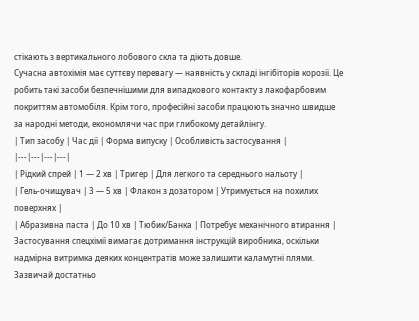стікають з вертикального лобового скла та діють довше.
Сучасна автохімія має суттєву перевагу — наявність у складі інгібіторів корозії. Це робить такі засоби безпечнішими для випадкового контакту з лакофарбовим покриттям автомобіля. Крім того, професійні засоби працюють значно швидше за народні методи, економлячи час при глибокому детайлінгу.
| Тип засобу | Час дії | Форма випуску | Особливість застосування |
|---|---|---|---|
| Рідкий спрей | 1 — 2 хв | Тригер | Для легкого та середнього нальоту |
| Гель-очищувач | 3 — 5 хв | Флакон з дозатором | Утримується на похилих поверхнях |
| Абразивна паста | До 10 хв | Тюбик/Банка | Потребує механічного втирання |
Застосування спецхімії вимагає дотримання інструкцій виробника, оскільки надмірна витримка деяких концентратів може залишити каламутні плями. Зазвичай достатньо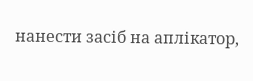нанести засіб на аплікатор,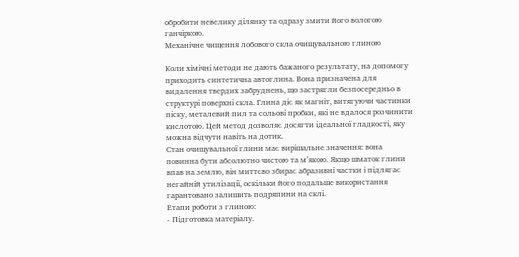обробити невелику ділянку та одразу змити його вологою ганчіркою.
Механічне чищення лобового скла очищувальною глиною

Коли хімічні методи не дають бажаного результату, на допомогу приходить синтетична автоглина. Вона призначена для видалення твердих забруднень, що застрягли безпосередньо в структурі поверхні скла. Глина діє як магніт, витягуючи частинки піску, металевий пил та сольові пробки, які не вдалося розчинити кислотою. Цей метод дозволяє досягти ідеальної гладкості, яку можна відчути навіть на дотик.
Стан очищувальної глини має вирішальне значення: вона повинна бути абсолютно чистою та м’якою. Якщо шматок глини впав на землю, він миттєво збирає абразивні частки і підлягає негайній утилізації, оскільки його подальше використання гарантовано залишить подряпини на склі.
Етапи роботи з глиною:
- Підготовка матеріалу.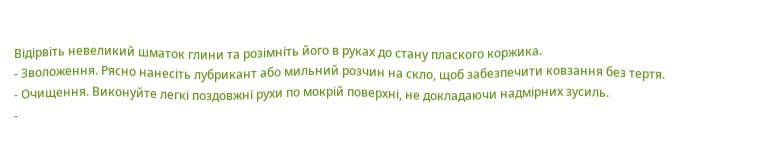Відірвіть невеликий шматок глини та розімніть його в руках до стану плаского коржика.
- Зволоження. Рясно нанесіть лубрикант або мильний розчин на скло, щоб забезпечити ковзання без тертя.
- Очищення. Виконуйте легкі поздовжні рухи по мокрій поверхні, не докладаючи надмірних зусиль.
-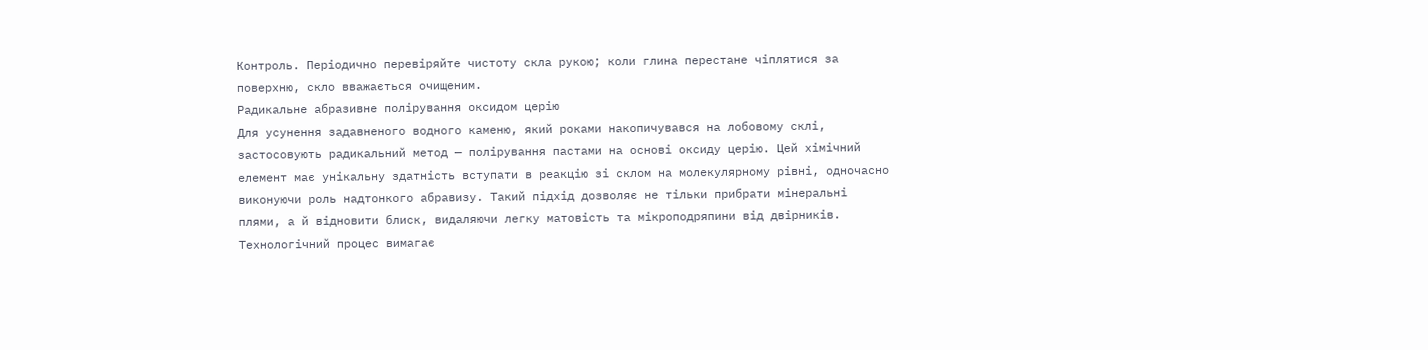Контроль. Періодично перевіряйте чистоту скла рукою; коли глина перестане чіплятися за поверхню, скло вважається очищеним.
Радикальне абразивне полірування оксидом церію
Для усунення задавненого водного каменю, який роками накопичувався на лобовому склі, застосовують радикальний метод — полірування пастами на основі оксиду церію. Цей хімічний елемент має унікальну здатність вступати в реакцію зі склом на молекулярному рівні, одночасно виконуючи роль надтонкого абравизу. Такий підхід дозволяє не тільки прибрати мінеральні плями, а й відновити блиск, видаляючи легку матовість та мікроподряпини від двірників.
Технологічний процес вимагає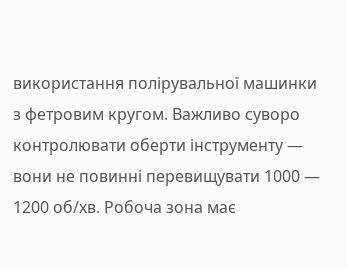використання полірувальної машинки з фетровим кругом. Важливо суворо контролювати оберти інструменту — вони не повинні перевищувати 1000 — 1200 об/хв. Робоча зона має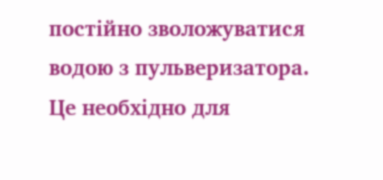постійно зволожуватися водою з пульверизатора. Це необхідно для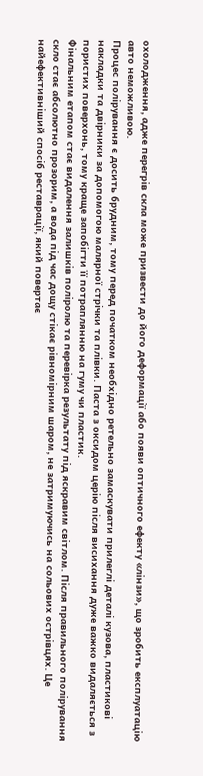охолодження, адже перегрів скла може призвести до його деформації або появи оптичного ефекту «лінзи», що зробить експлуатацію авто неможливою.
Процес полірування є досить брудним, тому перед початком необхідно ретельно замаскувати прилеглі деталі кузова, пластикові накладки та двірники за допомогою малярної стрічки та плівки. Паста з оксидом церію після висихання дуже важко видаляється з пористих поверхонь, тому краще запобігти її потраплянню на гуму чи пластик.
Фінальним етапом стає видалення залишків поліролю та перевірка результату під яскравим світлом. Після правильного полірування скло стає абсолютно прозорим, а вода під час дощу стікає рівномірним шаром, не затримуючись на сольових острівцях. Це найефективніший спосіб реставрації, який повертає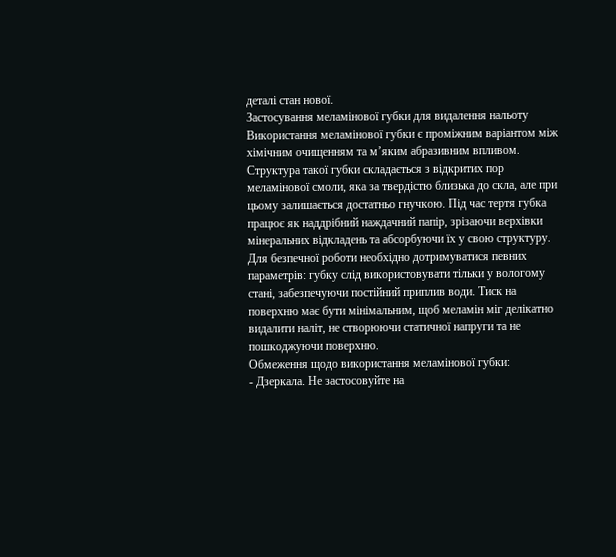деталі стан нової.
Застосування меламінової губки для видалення нальоту
Використання меламінової губки є проміжним варіантом між хімічним очищенням та м’яким абразивним впливом. Структура такої губки складається з відкритих пор меламінової смоли, яка за твердістю близька до скла, але при цьому залишається достатньо гнучкою. Під час тертя губка працює як наддрібний наждачний папір, зрізаючи верхівки мінеральних відкладень та абсорбуючи їх у свою структуру.
Для безпечної роботи необхідно дотримуватися певних параметрів: губку слід використовувати тільки у вологому стані, забезпечуючи постійний приплив води. Тиск на поверхню має бути мінімальним, щоб меламін міг делікатно видалити наліт, не створюючи статичної напруги та не пошкоджуючи поверхню.
Обмеження щодо використання меламінової губки:
- Дзеркала. Не застосовуйте на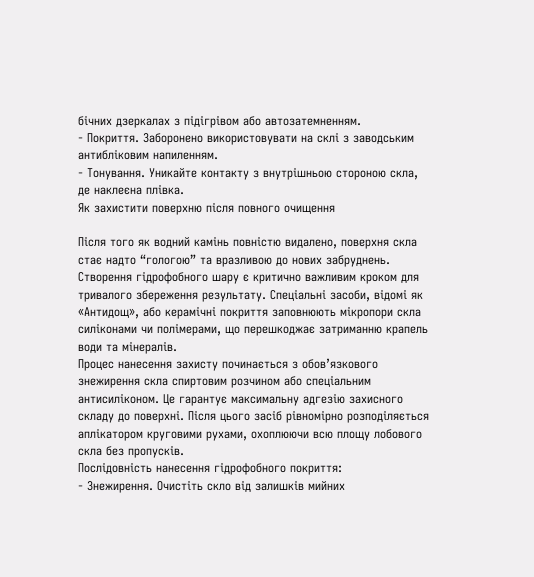бічних дзеркалах з підігрівом або автозатемненням.
- Покриття. Заборонено використовувати на склі з заводським антибліковим напиленням.
- Тонування. Уникайте контакту з внутрішньою стороною скла, де наклеєна плівка.
Як захистити поверхню після повного очищення

Після того як водний камінь повністю видалено, поверхня скла стає надто “гологою” та вразливою до нових забруднень. Створення гідрофобного шару є критично важливим кроком для тривалого збереження результату. Спеціальні засоби, відомі як «Антидощ», або керамічні покриття заповнюють мікропори скла силіконами чи полімерами, що перешкоджає затриманню крапель води та мінералів.
Процес нанесення захисту починається з обов’язкового знежирення скла спиртовим розчином або спеціальним антисиліконом. Це гарантує максимальну адгезію захисного складу до поверхні. Після цього засіб рівномірно розподіляється аплікатором круговими рухами, охоплюючи всю площу лобового скла без пропусків.
Послідовність нанесення гідрофобного покриття:
- Знежирення. Очистіть скло від залишків мийних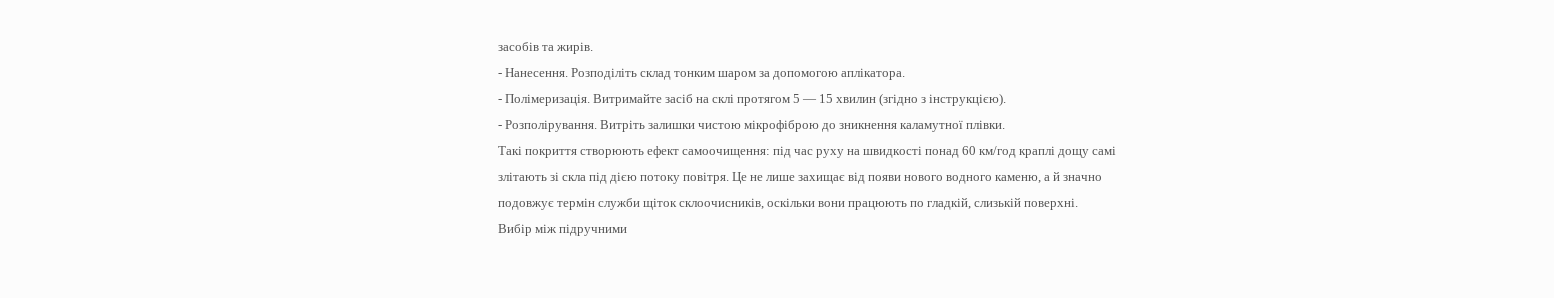засобів та жирів.
- Нанесення. Розподіліть склад тонким шаром за допомогою аплікатора.
- Полімеризація. Витримайте засіб на склі протягом 5 — 15 хвилин (згідно з інструкцією).
- Розполірування. Витріть залишки чистою мікрофіброю до зникнення каламутної плівки.
Такі покриття створюють ефект самоочищення: під час руху на швидкості понад 60 км/год краплі дощу самі злітають зі скла під дією потоку повітря. Це не лише захищає від появи нового водного каменю, а й значно подовжує термін служби щіток склоочисників, оскільки вони працюють по гладкій, слизькій поверхні.
Вибір між підручними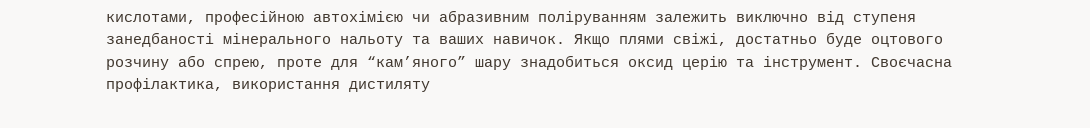кислотами, професійною автохімією чи абразивним поліруванням залежить виключно від ступеня занедбаності мінерального нальоту та ваших навичок. Якщо плями свіжі, достатньо буде оцтового розчину або спрею, проте для “кам’яного” шару знадобиться оксид церію та інструмент. Своєчасна профілактика, використання дистиляту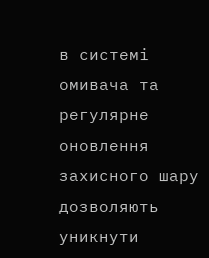в системі омивача та регулярне оновлення захисного шару дозволяють уникнути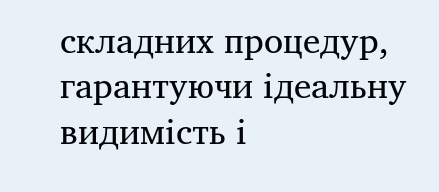складних процедур, гарантуючи ідеальну видимість і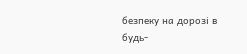безпеку на дорозі в будь-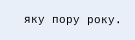яку пору року.